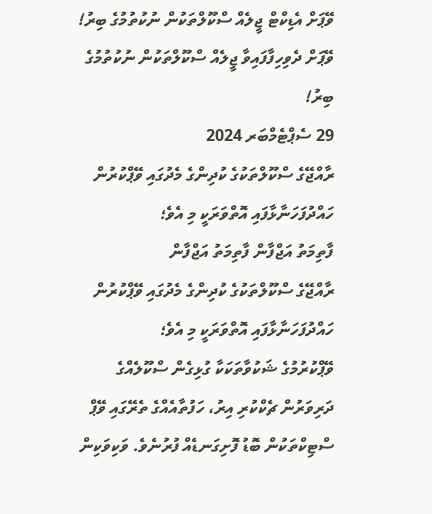ވޭޕަށް އެޑިކްޓް ޖީލެއް ސްކޫލްތަކުން ނުކުތުމުގެ ބިރު!
ވޭޕަށް ދެވިހިފާފައިވާ ޖީލެއް ސްކޫލްތަކުން ނުކުތުމުގެ ބިރު!
29 ސެޕްޓެމްބަރ 2024
ރާއްޖޭގެ ސްކޫލްތަކުގެ ކުދިންގެ މެދުގައި ވޭޕްކުރުން ހައްދުފަހަނާޅާފައި އޮތްވަރަކީ މި އެވެ؛
ފާތިމަތު އަޖްފާން ފާތިމަތު އަޖްފާން
ރާއްޖޭގެ ސްކޫލްތަކުގެ ކުދިންގެ މެދުގައި ވޭޕްކުރުން ހައްދުފަހަނާޅާފައި އޮތްވަރަކީ މި އެވެ؛
ވޭޕްކުރުމުގެ ޝަކުވާތަކަކާ ގުޅިގެން ސްކޫލެއްގެ ދަރިވަރުން ޗެކްކުރި އިރު، ހަފުތާއެއްގެ ތެރޭގައި ވޭޕް ސްޓިކްތަކުން ބޮޑު ފޮށިގަނޑެއް ފުރުނެވެ. ވަކިވަކިން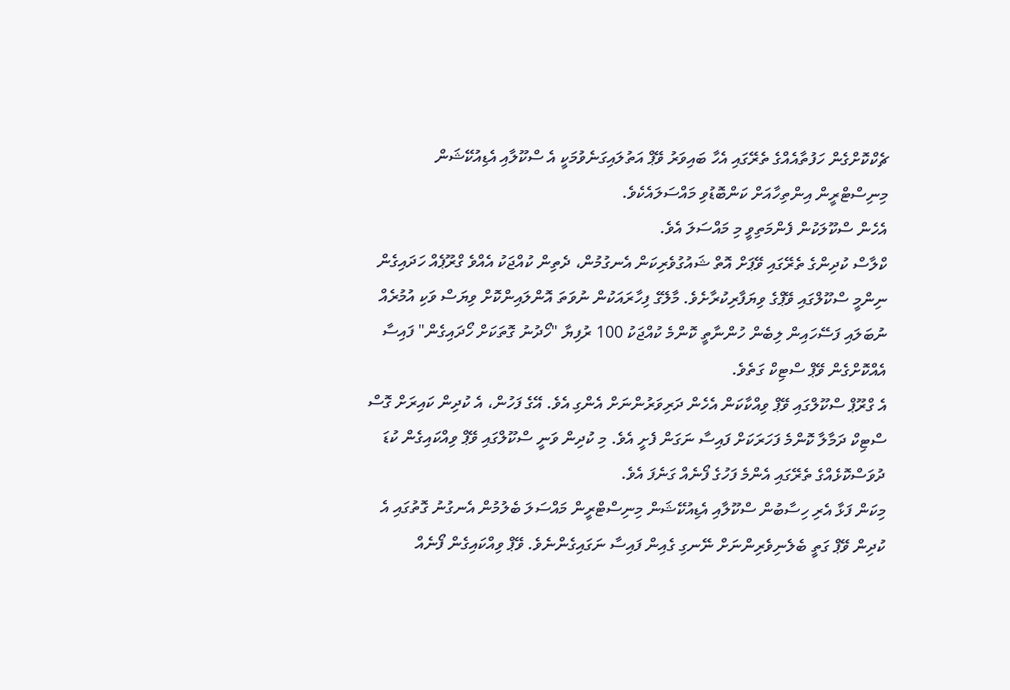ޗެކްކޮށްގެން ހަފުތާއެއްގެ ތެރޭގައި އެހާ ބައިވަރު ވޭޕް އަތުލައިގަނެވުމަކީ އެ ސްކޫލާއި އެޑިއުކޭޝަން މިނިސްޓްރީން އިންތިހާއަށް ކަންބޮޑުވި މައްސަލައެކެވެ.
އެހެން ސްކޫލަކުން ފެންމަތިވީ މި މައްސަލަ އެވެ.
ކްލާސް ކުދިންގެ ތެރޭގައި ވޭޕަށް އޮތް ޝައުގުވެރިކަން އެނގުމުން، ދެތިން ކުއްޖަކު އެއްވެ ގްރޫޕެއް ހަދައިގެން ނިންމީ ސްކޫލްގައި ވޭޕްގެ ވިޔަފާރިކުރާށެވެ. މާލޭގެ ފިހާރައަކުން ނުވަތަ އޮންލައިންކޮށް ވިޔަސް ވަކި އުމުރެއް ނުބަލައި ފަސޭހައިން ލިބެން ހުންނާތީ ކޮންމެ ކުއްޖަކު 100 ރުފިޔާ "ހޯދުނު ގޮތަކަށް ހޯދައިގެން" ފައިސާ އެއްކޮށްގެން ވޭޕް ސްޓިކް ގަތެވެ.
އެ ގްރޫޕް ސްކޫލްގައި ވޭޕް ވިއްކާކަން އެހެން ދަރިވަރުންނަށް އެންގި އެވެ. އޭގެ ފަހުން، އެ ކުދިން ކައިރަށް ގޮސް ސްޓިކް ދަމާލާ ކޮންމެ ފަހަރަކަށް ފައިސާ ނަގަން ފެށީ އެވެ. މި ކުދިން ވަނީ ސްކޫލްގައި ވޭޕް ވިއްކައިގެން ކުޑަ ދުވަސްކޮޅެއްގެ ތެރޭގައި އެންމެ ފަހުގެ ފޯނެއް ގަނެފަ އެވެ.
މިކަން ފަޅާ އެރި ހިސާބުން ސްކޫލާއި އެޑިއުކޭޝަން މިނިސްޓްރީން މައްސަލަ ބެލުމުން އެނގުނު ގޮތުގައި އެ ކުދިން ވޭޕް ގަތީ ބެލެނިވެރިންނަށް ނޭނގި ގެއިން ފައިސާ ނަގައިގެންނެވެ. ވޭޕް ވިއްކައިގެން ފޯނެއް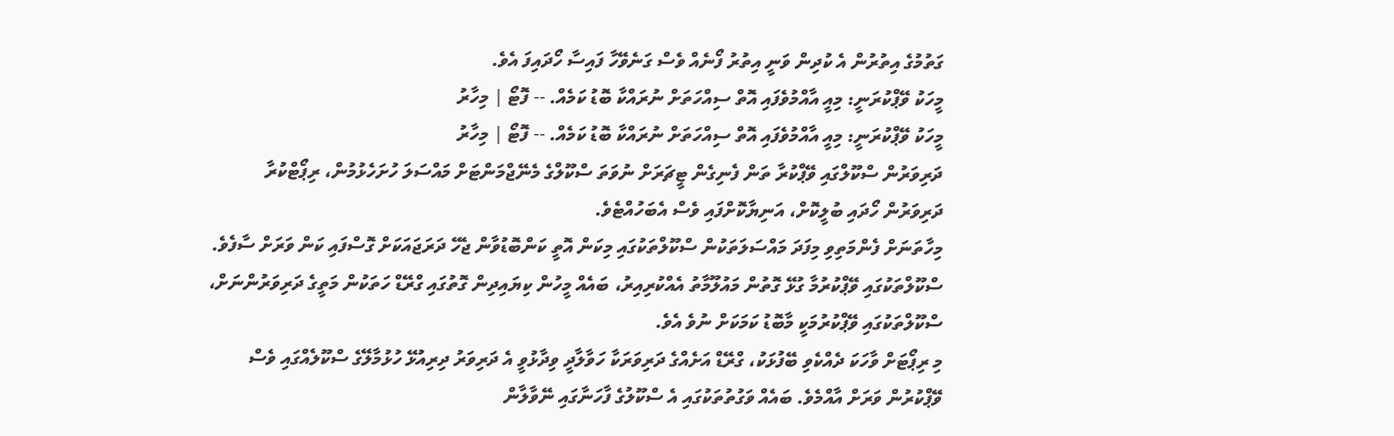ގަތުމުގެ އިތުރުން އެ ކުދިން ވަނީ އިތުރު ފޯނެއް ވެސް ގަނެވޭހާ ފައިސާ ހޯދައިފަ އެވެ.
މީހަކު ވޭޕްކުރަނީ: މިއީ އާއްމުވެފައި އޮތް ސިއްހަތަށް ނުރައްކާ ބޮޑު ކަމެއް. -- ފޮޓޯ | މިހާރު
މީހަކު ވޭޕްކުރަނީ: މިއީ އާއްމުވެފައި އޮތް ސިއްހަތަށް ނުރައްކާ ބޮޑު ކަމެއް. -- ފޮޓޯ | މިހާރު
ދަރިވަރުން ސްކޫލްގައި ވޭޕްކުރާ ތަން ފެނިގެން ޓީޗަރަށް ނުވަތަ ސްކޫލްގެ މެނޭޖްމަންޓަށް މައްސަލަ ހުށަހެޅުމުން، ރިޕޯޓްކުރާ ދަރިވަރުން ހޯދައި ބުލީކޮށް، އަނިޔާކޮށްފައި ވެސް އެބަހުއްޓެވެ.
މިހާތަނަށް ފެންމަތިވި މިފަދަ މައްސަލަތަކުން ސްކޫލްތަކުގައި މިކަން އޮތީ ކަންބޮޑުވާން ޖެހޭ ދަރަޖައަކަށް ގޮސްފައި ކަން ވަރަށް ސާފެވެ.
ސްކޫލްތަކުގައި ވޭޕްކުރުމާ ގުޅޭ ގޮތުން މައުލޫމާތު އެއްކުރިއިރު، ބައެއް މީހުން ކިޔައިދިން ގޮތުގައި ގްރޭޑް ހަތަކުން މަތީގެ ދަރިވަރުންނަށް، ސްކޫލްތަކުގައި ވޭޕްކުރުމަކީ މާބޮޑު ކަމަކަށް ނުވެ އެވެ.
މި ރިޕޯޓަށް ވާހަކަ ދެއްކެވި ބޭފުޅަކު، ގްރޭޑް އަށެއްގެ ދަރިވަރަކާ ހަވާލާދީ ވިދާޅުވީ އެ ދަރިވަރު ދިރިއުޅޭ ހުޅުމާލޭގެ ސްކޫލެއްގައި ވެސް ވޭޕްކުރުން ވަރަށް އާއްމެވެ. ބައެއް ވަގުތުތަކުގައި އެ ސްކޫލުގެ ފާހަނާގައި ނޭވާލާން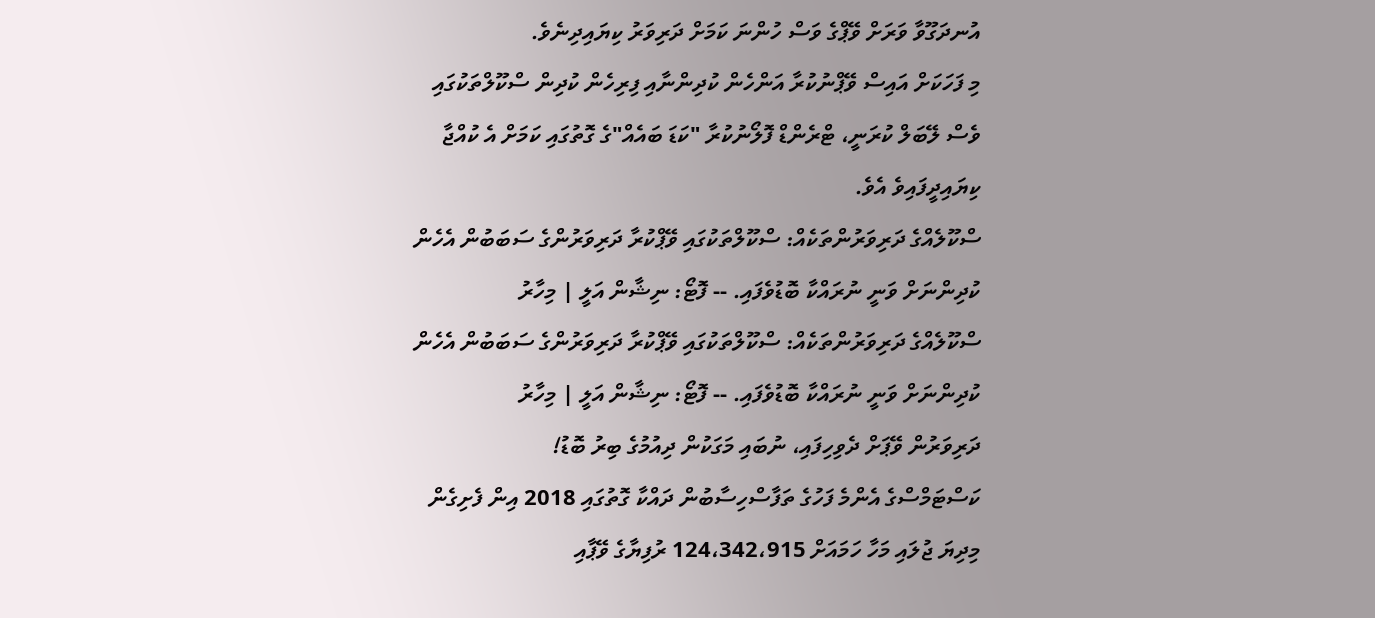އުނދަގޫވާ ވަރަށް ވޭޕްގެ ވަސް ހުންނަ ކަމަށް ދަރިވަރު ކިޔައިދިނެވެ.
މި ފަހަކަށް އައިސް ވޭޕްނުކުރާ އަންހެން ކުދިންނާއި ފިރިހެން ކުދިން ސްކޫލްތަކުގައި ވެސް ލޭބަލް ކުރަނީ، ޓްރެންޑް ފޮލޯނުކުރާ "ކަޑަ ބައެއް"ގެ ގޮތުގައި ކަމަށް އެ ކުއްޖާ ކިޔައިދީފައިވެ އެވެ.
ސްކޫލެއްގެ ދަރިވަރުންތަކެއް: ސްކޫލްތަކުގައި ވޭޕްކުރާ ދަރިވަރުންގެ ސަބަބުން އެހެން ކުދިންނަށް ވަނީ ނުރައްކާ ބޮޑުވެފައި. -- ފޮޓޯ: ނިޝާން އަލީ | މިހާރު
ސްކޫލެއްގެ ދަރިވަރުންތަކެއް: ސްކޫލްތަކުގައި ވޭޕްކުރާ ދަރިވަރުންގެ ސަބަބުން އެހެން ކުދިންނަށް ވަނީ ނުރައްކާ ބޮޑުވެފައި. -- ފޮޓޯ: ނިޝާން އަލީ | މިހާރު
ދަރިވަރުން ވޭޕަށް ދެވިހިފައި، ނުބައި މަގަކުން ދިއުމުގެ ބިރު ބޮޑު!
ކަސްޓަމްސްގެ އެންމެ ފަހުގެ ތަފާސްހިސާބުން ދައްކާ ގޮތުގައި 2018 އިން ފެށިގެން މިދިޔަ ޖުލައި މަހާ ހަމައަށް 124،342،915 ރުފިޔާގެ ވޭޕާއި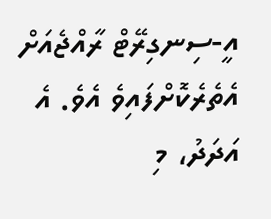އީ-ސިނގިރޭޓް ރާއްޖެއަށް އެތެރެކޮށްފައިވެ އެވެ. އެ އަދަދު، މި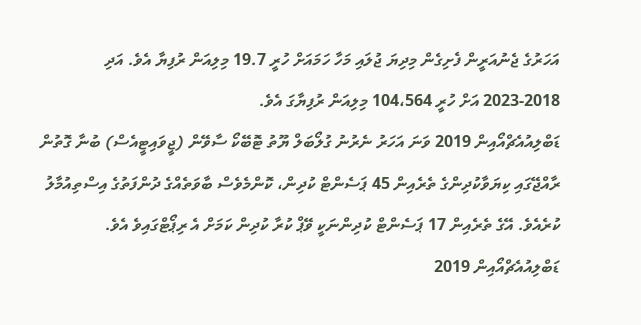އަހަރުގެ ޖެނުއަރީން ފެށިގެން މިދިޔަ ޖުލައި މަހާ ހަމައަށް ހުރީ 19.7 މިލިއަން ރުފިޔާ އެވެ. އަދި 2018-2023 އަށް ހުރީ 104،564 މިލިއަން ރުފިޔާގަ އެވެ.
ޑަބްލިއުއެޗްއޯއިން 2019 ވަނަ އަހަރު ނެރުނު ގުލޯބަލް ޔޫތު ޓޮބޭކޯ ސާވޭން (ޖީވައިޓީއެސް) ބުނާ ގޮތުން ރާއްޖޭގައި ކިޔަވާކުދިންގެ ތެރެއިން 45 ޕަސެންޓް ކުދިން، ކޮންމެވެސް ބާވަތެއްގެ ދުންފަތުގެ އިސްތިއުމާލު ކުރެއެވެ. އޭގެ ތެރެއިން 17 ޕަސެންޓް ކުދިންނަކީ ވޭޕް ކުރާ ކުދިން ކަމަށް އެ ރިޕޯޓްގައިވެ އެވެ.
ޑަބްލިއުއެޗްއޯއިން 2019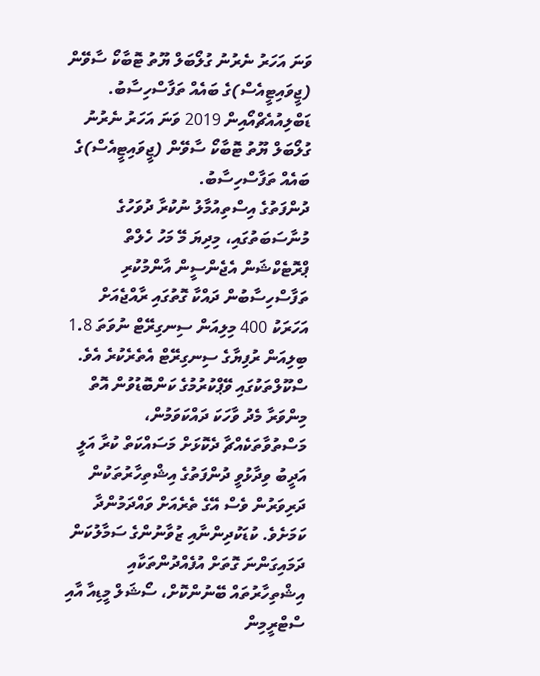ވަނަ އަހަރު ނެރުނު ގުލޯބަލް ޔޫތު ޓޮބާކޯ ސާވޭން (ޖީވައިޓީއެސް)ގެ ބައެއް ތަފާސްހިސާބު.
ޑަބްލިއުއެޗްއޯއިން 2019 ވަނަ އަހަރު ނެރުނު ގުލޯބަލް ޔޫތު ޓޮބާކޯ ސާވޭން (ޖީވައިޓީއެސް)ގެ ބައެއް ތަފާސްހިސާބު.
ދުންފަތުގެ އިސްތިއުމާލު ނުކުރާ ދުވަހުގެ މުނާސަބަތުގައި، މިދިޔަ މޭ މަހު ހެލްތް ޕްރޮޓެކްޝަން އެޖެންސީން އާންމުކުރި ތަފާސްހިސާބުން ދައްކާ ގޮތުގައި ރާއްޖެއަށް އަހަރަކު 400 މިލިއަން ސިނގިރޭޓް ނުވަތަ 1.8 ބިލިއަން ރުފިޔާގެ ސިނގިރޭޓް އެތެރެކުރެ އެވެ.
ސްކޫލްތަކުގައި ވޭޕްކުރުމުގެ ކަންބޮޑުވުން އޮތް މިންވަރާ މެދު ވާހަކަ ދައްކަވަމުން، މަސްތުވާތަކެއްޗާ ދެކޮޅަށް މަސައްކަތް ކުރާ އަލީ އަދީބު ވިދާޅުވީ ދުންފަތުގެ އިޝްތިހާރުތަކުން ދަރިވަރުން ވެސް އޭގެ ތެރެއަށް ވައްދަމުންދާ ކަމަށެވެ. ކުޑަކުދިންނާއި ޒުވާނުންގެ ސަމާލުކަން ދަމައިގަންނަ ގޮތަށް އުފެއްދުންތަކާއި އިޝްތިހާރުތައް ބޭނުންކޮށް، ސޯޝަލް މީޑިއާ އާއި ސްޓްރީމިން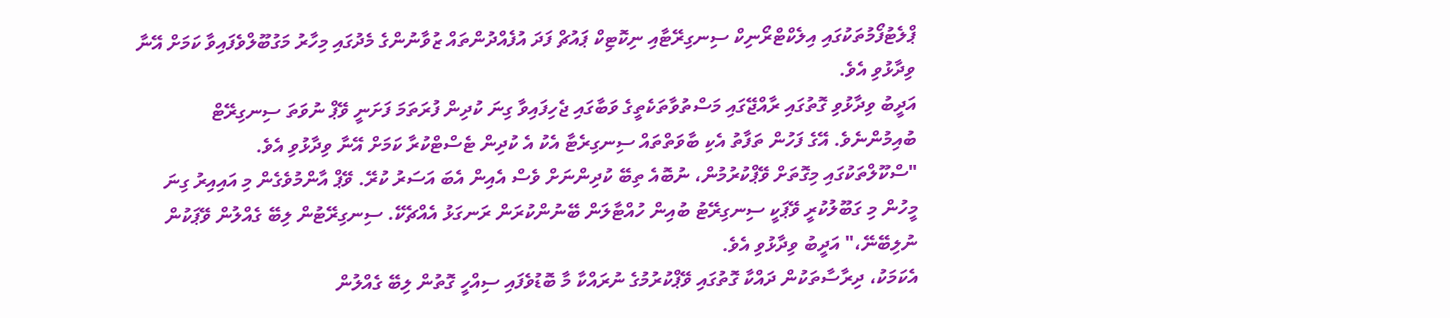ޕްލެޓުފޯމުތަކުގައި އިލެކްޓްރޯނިކް ސިނގިރޭޓާއި ނިކޮޓިކް ޕައުޗް ފަދަ އުފެއްދުންތައް ޒުވާނުންގެ މެދުގައި މިހާރު މަގުބޫލްވެފައިވާ ކަމަށް އޭނާ ވިދާޅުވި އެވެ.
އަދީބު ވިދާޅުވި ގޮތުގައި ރާއްޖޭގައި މަސްތުވާތަކެތީގެ ވަބާގައި ޖެހިފައިވާ ގިނަ ކުދިން ފުރަތަމަ ފަށަނީ ވޭޕް ނުވަތަ ސިނގިރޭޓް ބުއިމުންނެވެ. އޭގެ ފަހުން ތަފާތު އެކި ބާވަތްތައް ސިނގިރެޓާ އެކު އެ ކުދިން ޓެސްޓްކުރާ ކަމަށް އޭނާ ވިދާޅުވި އެވެ.
"ސްކޫލްތަކުގައި މިގޮތަށް ވޭޕްކުރުމުން، ނުބޮއެ ތިބޭ ކުދިންނަށް ވެސް އެއިން އެބަ އަސަރު ކުރޭ. ވޭޕް އާންމުވެގެން މި އައިއިރު ގިނަ މީހުން މި ގަބޫލުކުރީ ވޭޕަކީ ސިނގިރޭޓު ބުއިން ހުއްޓާލަން ބޭނުންކުރަން ރަނގަޅު އެއްޗެކޭ. ސިނގިރޭޓުން ލިބޭ ގެއްލުން ވޭޕަކުން ނުލިބޭނޭ،" އަދީބު ވިދާޅުވި އެވެ.
އެކަމަކު، ދިރާސާތަކުން ދައްކާ ގޮތުގައި ވޭޕްކުރުމުގެ ނުރައްކާ މާ ބޮޑުވެފައި ސިއްހީ ގޮތުން ލިބޭ ގެއްލުން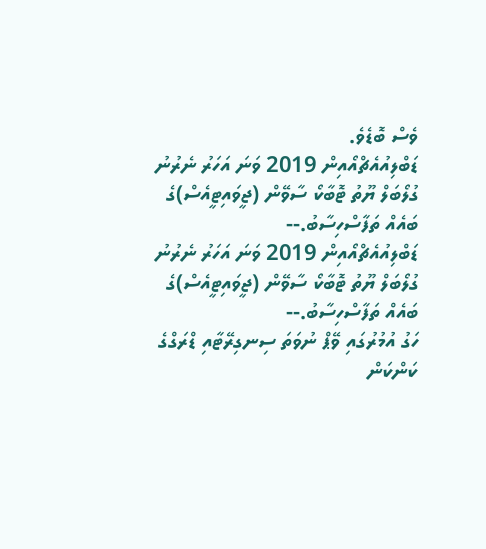ވެސް ބޮޑެވެ.
ޑަބްލިއުއެޗްއޯއިން 2019 ވަނަ އަހަރު ނެރުނު ގުލޯބަލް ޔޫތު ޓޮބާކޯ ސާވޭން (ޖީވައިޓީއެސް)ގެ ބައެއް ތަފާސްހިސާބު.--
ޑަބްލިއުއެޗްއޯއިން 2019 ވަނަ އަހަރު ނެރުނު ގުލޯބަލް ޔޫތު ޓޮބާކޯ ސާވޭން (ޖީވައިޓީއެސް)ގެ ބައެއް ތަފާސްހިސާބު.--
ހަގު އުމުރުގައި ވޭޕް ނުވަތަ ސިނގިރޭޓާއި ޑްރަގްގެ ކަންކަން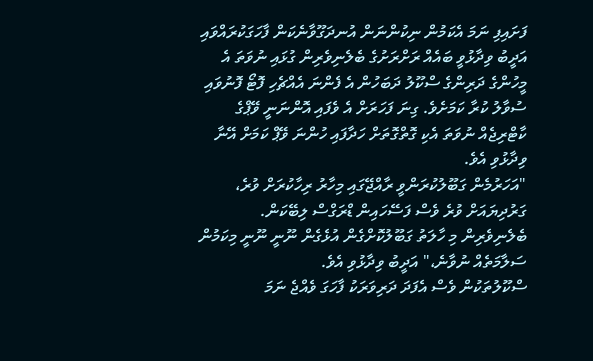ފަށައިފި ނަމަ އެކަމުން ނިކުންނަން އުނދަގޫވާނެކަން ފާހަގަކުރައްވައި އަދީބު ވިދާޅުވީ ބައެއް ރަށްރަށުގެ ބެލެނިވެރިން ގުޅައި ނުވަތަ އެ މީހުންގެ ދަރިންގެ ސްކޫލު ދަބަހުން އެ ފެންނަ އެއްޗެހި ފޮޓޯ ފޮނުވައި ސުވާލު ކުރާ ކަމަށެވެ. ގިނަ ފަހަރަށް އެ ވެފައި އޮންނަނީ ވޭޕްގެ ކާޓްރިޖެއް ނުވަތަ އެކި ގޮތްގޮތަށް ހަދާފައި ހުންނަ ވޭޕް ކަމަށް އޭނާ ވިދާޅުވި އެވެ.
"އަހަރުމެން ގަބޫލުކުރަންވީ ރާއްޖޭގައި މިހާރު ރިހާކުރަށް ވުރެ، ގަރުދިޔައަށް ވުރެ ވެސް ފަސޭހައިން ޑްރަގްސް ލިބޭކަން. ބެލެނިވެރިން މި ހާލަތު ގަބޫލުކޮށްގެން އުޅެގެން ނޫނީ ނޫނީ މިކަމުން ސަލާމަތެއް ނުވާނެ،" އަދީބު ވިދާޅުވި އެވެ.
ސްކޫލުތަކުން ވެސް އެފަދަ ދަރިވަރަކު ފާހަގަ ވެއްޖެ ނަމަ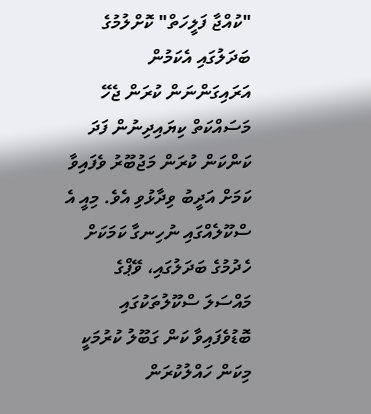"ކުއްޖާ ފަލީހަތް" ކޮށްލުމުގެ ބަދަލުގައި އެކަމުން އަރައިގަންނަން ކުރަން ޖެހޭ މަސައްކަތް ކިޔައިދިނުން ފަދަ ކަންކަން ކުރަން މަޖުބޫރު ވެފައިވާ ކަމަށް އަދީބު ވިދާޅުވި އެވެ. މިއީ އެ ސްކޫލެއްގައި ނުހިނގާ ކަމަކަށް ހެދުމުގެ ބަދަލުގައި، ވޭޕްގެ މައްސަލަ ސްކޫލުތަކުގައި ބޮޑުވެފައިވާ ކަން ގަބޫލު ކުރުމަކީ މިކަން ހައްލުކުރަން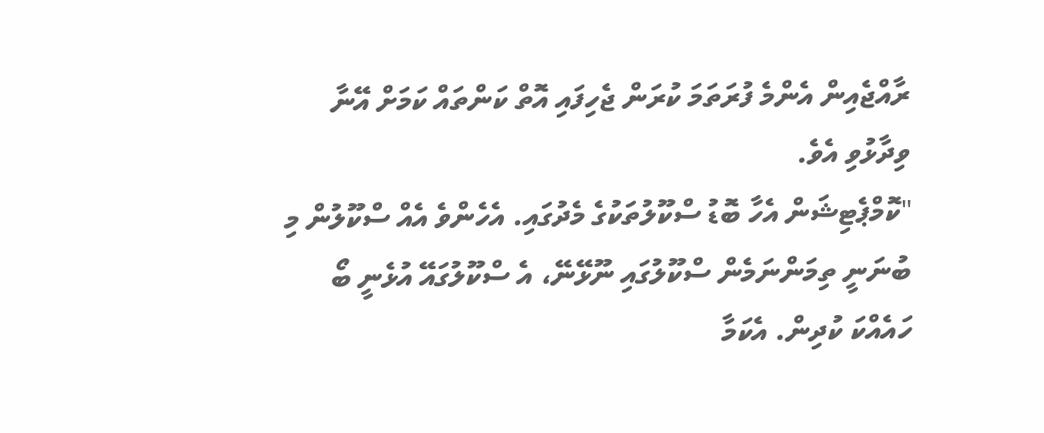ރާއްޖެއިން އެންމެ ފުރަތަމަ ކުރަން ޖެހިފައި އޮތް ކަންތައް ކަމަށް އޭނާ ވިދާޅުވި އެވެ.
"ކޮމްޕެޓިޝަން އެހާ ބޮޑު ސްކޫލުތަކުގެ މެދުގައި. އެހެންވެ އެއް ސްކޫލުން މި ބުނަނީ ތިމަންނަމެން ސްކޫލުގައި ނޫޅޭނޭ، އެ ސްކޫލުގައޭ އުޅެނީ ބޯ ހައެއްކަ ކުދިން. އެކަމާ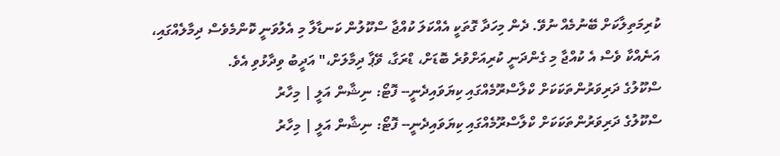ކުރިމަތިލާކަށް ބޭނުމެއް ނުވޭ. ދެން މިހަދާ ގޮތަކީ އެއްކަލަ ކުއްޖާ ސްކޫލުން ކަނޑާލާ މި އެލުވަނީ ކޮންމެވެސް ދިމާލެއްގައި، އަނެއްކާ ވެސް އެ ކުއްޖާ މި ގެންދަނީ ކުރިއަށްވުރެ ބޮޑަށް، ޑްރަގާ، ވޭޕާ ދިމާލަށް،" އަދީބު ވިދާޅުވި އެވެ.
ސްކޫލުގެ ދަރިވަރުންތަކަކަށް ކްލާސްރޫމެއްގައި ކިޔަވައިދެނީ-- ފޮޓޯ: ނިޝާން އަލީ | މިހާރު
ސްކޫލުގެ ދަރިވަރުންތަކަކަށް ކްލާސްރޫމެއްގައި ކިޔަވައިދެނީ-- ފޮޓޯ: ނިޝާން އަލީ | މިހާރު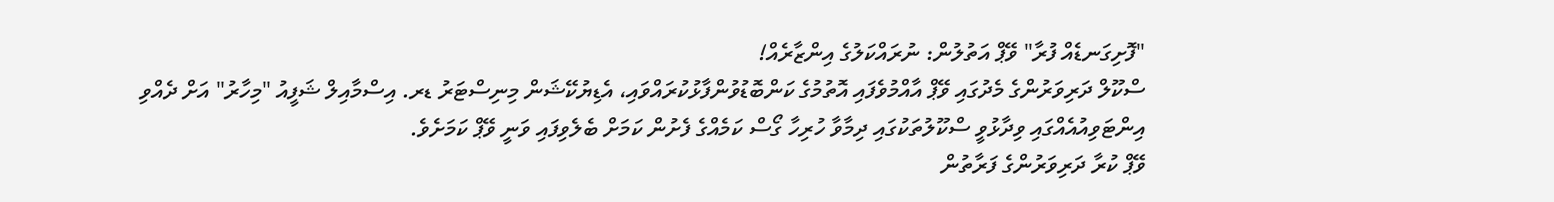"ފޮށިގަނޑެއް ފުރާ" ވޭޕް އަތުލުން: ނުރައްކަލުގެ އިންޒާރެއް!
ސްކޫލް ދަރިވަރުންގެ މެދުގައި ވޭޕް އާއްމުވެފައި އޮތުމުގެ ކަންބޮޑުވުންފާޅުކުރައްވައި، އެޑިޔުކޭޝަން މިނިސްޓަރު ޑރ. އިސްމާއިލް ޝަފީއު "މިހާރު" އަށް ދެއްވި އިންޓަވިއުއެއްގައި ވިދާޅުވީ ސްކޫލުތަކުގައި ދިމާވާ ހުރިހާ ގޯސް ކަމެއްގެ ފެށުން ކަމަށް ބެލެވިފައި ވަނީ ވޭޕް ކަމަށެވެ.
ވޭޕް ކުރާ ދަރިވަރުންގެ ފަރާތުން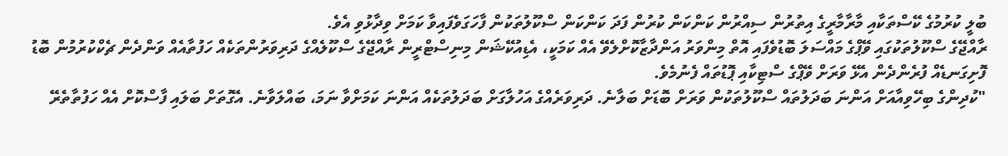ބުލީ ކުރުމުގެ ކޭސްތަކާއި މާރާމާރީގެ އިތުރުން ސިއްރުން ކަންކަން ކުރުން ފަދަ ކަންކަން ސްކޫލުތަކުން ފާހަގަވެފައިވާ ކަމަށް ވިދާޅުވި އެވެ.
ރާއްޖޭގެ ސްކޫލުތަކުގައި ވޭޕްގެ މައްސަލަ ބޮޑުވެފައި އޮތް މިންވަރު އަންދާޒާކޮށްލެވޭ އެއް ކަމަކީ، އެޑިއުކޭޝަން މިނިސްޓްރީން ރާއްޖޭގެ ސްކޫލެއްގެ ދަރިވަރުންތަކެއް ހަފުތާއެއް ވަންދެން ޗެކްކުރުމުން ބޮޑު ފޮށިގަނޑެއް ފުރެންދެން އެޅޭ ވަރަށް ވޭޕްގެ ސްޓިކާއި ޕޮޑުތައް ފެނުމެވެ.
"ކުދިންގެ ބިހޭވިއާއަށް އަންނަ ބަދަލުތައް ސްކޫލުތަކުން ވަރަށް ބޮޑަށް ބަލާނެ. ދަރިވަރެއްގެ އަހުލާގަށް ބަދަލުތަކެއް އަންނަ ކަމަށްވާ ނަމަ، ބައްލަވާނެ. އެގޮތަށް ބަލައި ފާސްކޮށް އެއް ހަފުތާތެރޭ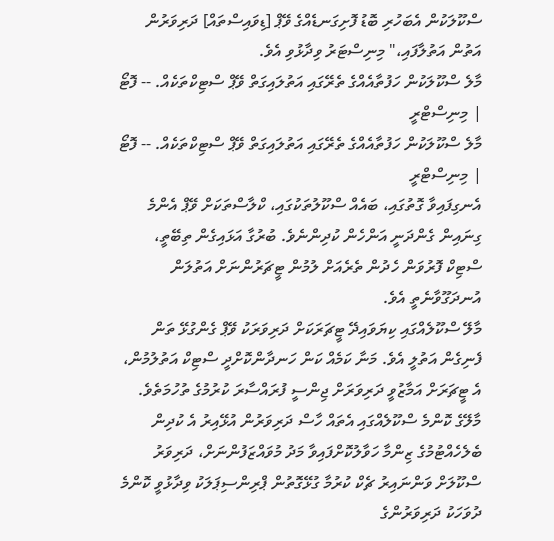ސްކޫލަކުން އެބަހުރި ބޮޑު ފޮށިގަނޑެއްގެ ވޭޕް [ޑިވައިސްތައް] ދަރިވަރުން އަތުން އަތުލާފައި،" މިނިސްޓަރު ވިދާޅުވި އެވެ.
މާލެ ސްކޫލަކުން ހަފުތާއެއްގެ ތެރޭގައި އަތުލައިގަތް ވޭޕް ސްޓިކްތަކެއް. -- ފޮޓޯ | މިނިސްޓްރީ
މާލެ ސްކޫލަކުން ހަފުތާއެއްގެ ތެރޭގައި އަތުލައިގަތް ވޭޕް ސްޓިކްތަކެއް. -- ފޮޓޯ | މިނިސްޓްރީ
އެނގިފައިވާ ގޮތުގައި، ބައެއް ސްކޫލުތަކުގައި، ކްލާސްތަކަށް ވޭޕް އެންމެ ގިނައިން ގެންދަނީ އަންހެން ކުދިންނެވެ. ބުރުގާ އަޅައިގެން ތިބޭތީ، ސްޓިކް ފޮރުވަން ހެދުން ތެރެއަށް ލުމުން ޓީޗަރުންނަށް އަތުލަން އުނދަގޫވާނެތީ އެވެ.
މާލޭ ސްކޫލެއްގައި ކިޔަވައިދޭ ޓީޗަރަކަށް ދަރިވަރަކު ވޭޕް ގެންގުޅޭ ތަން ފެނިގެން އަތުލީ އެވެ. މަނާ ކަމެއް ކަން ހަނދާންކޮށްދީ ސްޓިކް އަތުލުމުން، އެ ޓީޗަރަށް އަމާޒުވީ ދަރިވަރަށް ޖިންސީ ފުރައްސާރަ ކުރުމުގެ ތުހުމަތެވެ.
މާލޭގެ ކޮންމެ ސްކޫލެއްގައި އެތައް ހާސް ދަރިވަރުން އުޅޭއިރު އެ ކުދިން ބެލެހެއްޓުމުގެ ޒިންމާ ހަވާލުކޮށްފައިވާ މަދު މުވައްޒަފުންނަށް، ދަރިވަރު ސްކޫލަށް ވަންނައިރު ޗެކް ކުރުމާ ގުޅޭގޮތުން ޕްރިންސިޕަލަކު ވިދާޅުވީ ކޮންމެ ދުވަހަކު ދަރިވަރުންގެ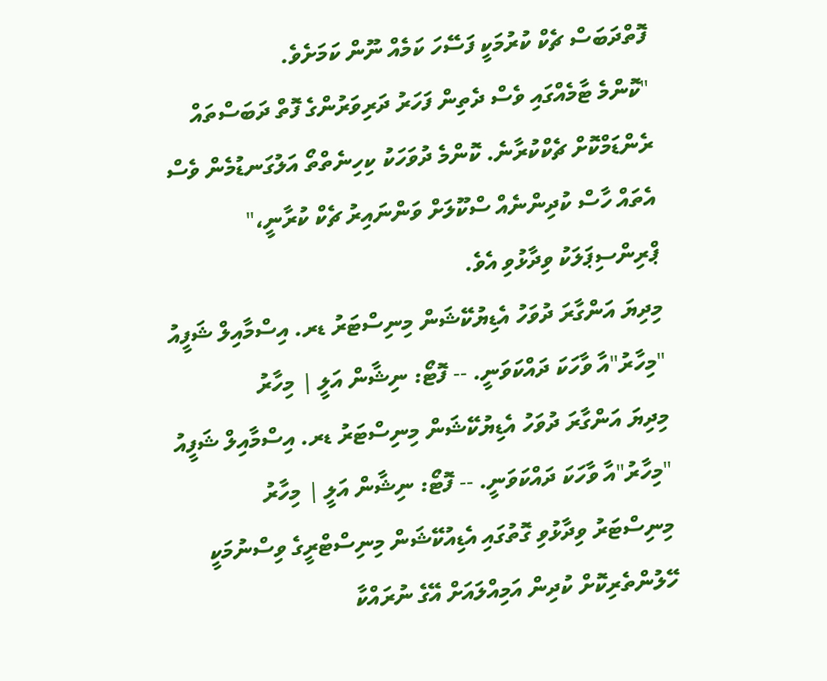ފޮތްދަބަސް ޗެކް ކުރުމަކީ ފަސޭހަ ކަމެއް ނޫން ކަމަށެވެ.
"ކޮންމެ ޓާމެއްގައި ވެސް ދެތިން ފަހަރު ދަރިވަރުންގެ ފޮތް ދަބަސްތައް ރެންޑަމްކޮށް ޗެކްކުރާނެ. ކޮންމެ ދުވަހަކު ކިހިނެތްތޯ އަލުގަނޑުމެން ވެސް އެތައް ހާސް ކުދިންނެއް ސްކޫލަށް ވަންނައިރު ޗެކް ކުރާނީ،" ޕްރިންސިޕަލަކު ވިދާޅުވި އެވެ.
މިދިޔަ އަންގާރަ ދުވަހު އެޑިޔުކޭޝަން މިނިސްޓަރު ޑރ. އިސްމާއިލް ޝަފީއު "މިހާރު"އާ ވާހަކަ ދައްކަވަނީ. -- ފޮޓޯ: ނިޝާން އަލީ | މިހާރު
މިދިޔަ އަންގާރަ ދުވަހު އެޑިޔުކޭޝަން މިނިސްޓަރު ޑރ. އިސްމާއިލް ޝަފީއު "މިހާރު"އާ ވާހަކަ ދައްކަވަނީ. -- ފޮޓޯ: ނިޝާން އަލީ | މިހާރު
މިނިސްޓަރު ވިދާޅުވި ގޮތުގައި އެޑިއުކޭޝަން މިނިސްޓްރީގެ ވިސްނުމަކީ ހޭލުންތެރިކޮށް ކުދިން އަމިއްލައަށް އޭގެ ނުރައްކާ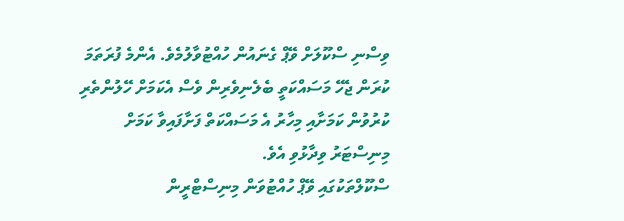ވިސްނި ސްކޫލަށް ވޭޕް ގެނައުން ހުއްޓުވާލުމެވެ. އެންމެ ފުރަތަމަ ކުރަން ޖެހޭ މަސައްކަތީ ބެލެނިވެރިން ވެސް އެކަމަށް ހޭލުންތެރި ކުރުވުން ކަމަށާއި މިހާރު އެ މަސައްކަތް ފަށާފައިވާ ކަމަށް މިނިސްޓަރު ވިދާޅުވި އެވެ.
ސްކޫލްތަކުގައި ވޭޕް ހުއްޓުވަން މިނިސްޓްރީން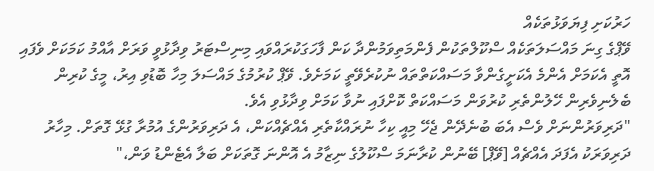ހަރުކަށި ފިޔަވަޅުތަކެއް
ވޭޕްގެ ގިނަ މައްސަލަތަކެއް ސްކޫލްތަކުން ފެންމަތިވަމުންދާ ކަން ފާހަގަކުރައްވައި މިނިސްޓަރު ވިދާޅުވީ ވަރަށް އާއްމު ކަމަކަށް ވެފައި އޮތީ އެކަމަށް އެންމެ އެކަށީގެންވާ މަސައްކަތްތައް ނުކުރެވޭތީ ކަމަށެވެ. ވޭޕް ކުރުމުގެ މައްސަލަ މިހާ ބޮޑުވި އިރު، މީގެ ކުރިން ބެލެނިވެރިން ހޭލުންތެރި ކުރުވަން މަސައްކަތް ކޮށްފައި ނުވާ ކަމަށް ވިދާޅުވި އެވެ.
"ދަރިވަރުންނަށް ވެސް އެބަ ބުނެދޭން ޖެހޭ މިއީ ކިހާ ނުރައްކާތެރި އެއްޗެއްކަން، އެ ދަރިވަރުންގެ އުމުރާ ގުޅޭ ގޮތަށް. މިހާރު ދަރިވަރަކު އެފަދަ އެއްޗެއް [ވޭޕް] ބޭނުން ކުރާނަމަ ސްކޫލުގެ ނިޒާމު އެ އޮންނަ ގޮތަކަށް ބަލާ އެޓެންޑު ވަން،"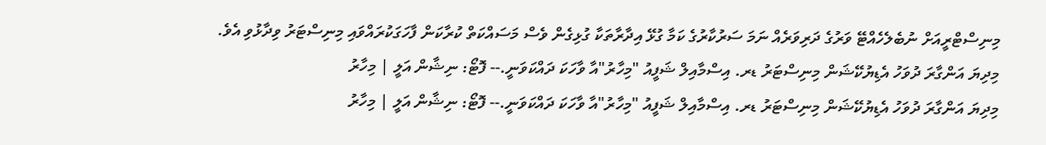މިނިސްޓްރީއަށް ނުބެލެހެއްޓޭ ވަރުގެ ދަރިވަރެއް ނަމަ ސަރުކާރުގެ ކަމާ ގުޅޭ އިދާރާތަކާ ގުޅިގެން ވެސް މަސައްކަތް ކުރާކަން ފާހަގަކުރައްވައި މިނިސްޓަރު ވިދާޅުވި އެވެ.
މިދިޔަ އަންގާރަ ދުވަހު އެޑިޔުކޭޝަން މިނިސްޓަރު ޑރ. އިސްމާއިލް ޝަފީއު "މިހާރު"އާ ވާހަކަ ދައްކަވަނީ.-- ފޮޓޯ: ނިޝާން އަލީ | މިހާރު
މިދިޔަ އަންގާރަ ދުވަހު އެޑިޔުކޭޝަން މިނިސްޓަރު ޑރ. އިސްމާއިލް ޝަފީއު "މިހާރު"އާ ވާހަކަ ދައްކަވަނީ.-- ފޮޓޯ: ނިޝާން އަލީ | މިހާރު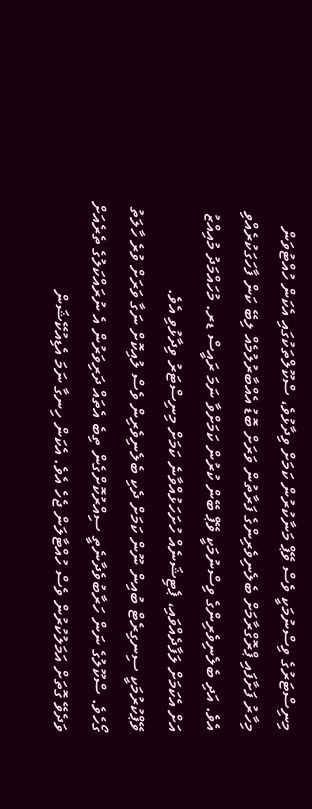މިނިސްޓަރުގެ ވިސްނުމަކީ ވެސް ވޭޕް މަނާކުރުން ކަމަށް ވިދާޅުވެ، ސްކޫލްތަކުގައި އެކަން ހުއްޓުވަން މިހާރު ފަށާފައި ޕްރޮގްރާމަށް ބެލެނިވެރިންގެ ފަރާތުން ވަރަށް ބޮޑު އެއްބާރުލުމެއް ލިބޭ ކަން ފާހަގަކުރެއްވި އެވެ. އަދި ބެލެނިވެރިންގެ ވިސްނުމަކީ ވޭޕް ބޭން ކުރުން ކަމަށްވާ ނަމަ ރައީސް ޑރ. މުހައްމަދު މުއިއްޒު އަށް އެކަމަށް ލަފާދެއްވައި، ޕެޓިޝަނެއް ހުށަހަޅުއްވާނެ ކަމަށް މިނިސްޓަރު ވިދާޅުވި އެވެ.
ވޭޕްކުރުމަކީ ސިނގިރެޓް ބުއިން ނޫން ކަމަށް ދެކި ބެލެނިވެރިން ވެސް ލުއިކޮށް ނަގާ ވަރަށް ވުރެ ހާލަތު ގޯހެވެ. ސްކޫލުގެ ނަން ހަރާބުވެދާނެތީ ސިއްރުކޮށްގެން ތިބެ އެތައް ދަރިވަރުން އެ ނުރައްކަލުގެ ތެރެއަށް ވަދެވޭ ގޮތަށް އަމަލުކުރުން ވެސް ހުއްޓާލަން ޖެހެ އެވެ. އެކަން ހިނގާ ނަމަ އެޑިއުކޭޝަން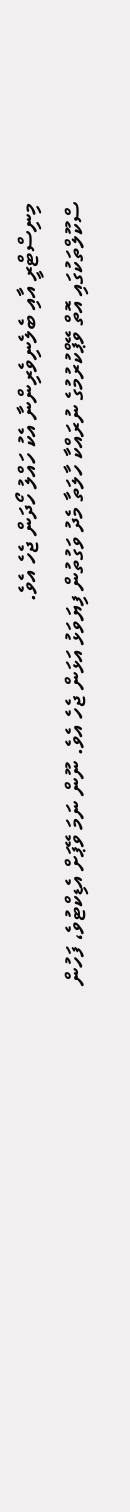މިނިސްޓްރީ އާއި ބެލެނިވެރިންނާ އެކު ހައްލު ހޯދަން ޖެހެ އެވެ.
ސްކޫލްތަކުގައި އޮތް ވޭޕްކުރުމުގެ ނުރައްކާ ހާލަތާ މެދު ވަގުތުން ފިޔަވަޅު އަޅަން ޖެހެ އެވެ. ނޫން ނަމަ ވޭޕަށް އެޑިކްޓުވެ، ފަހުން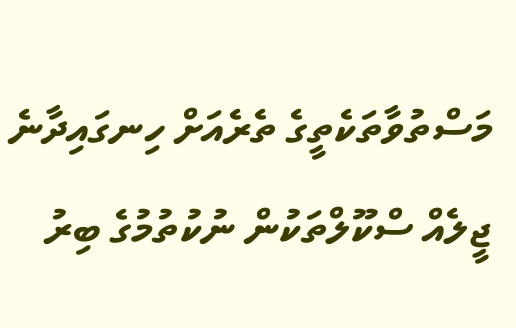މަސްތުވާތަކެތީގެ ތެރެއަށް ހިނގައިދާނެ ޖީލެއް ސްކޫލްތަކުން ނުކުތުމުގެ ބިރު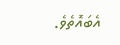އެބައޮތެވެ.